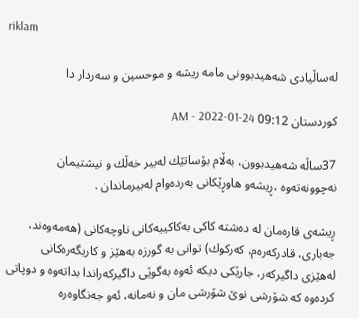riklam

له‌ساڵیادی شه‌هیدبوونی مامه‌ ریشه‌ و موحسین و سه‌ردار دا

کوردستان 09:12 AM - 2022-01-24

37ساڵه‌ شه‌هیدبوون، به‌ڵام بۆساتێك له‌بیر خه‌ڵك و نیشتیمان نه‌چوونه‌ته‌وه‌ ،ڕیشه‌و هاوڕێكانی به‌رده‌وام له‌بیرماندان .

ڕیشه‌ی قاره‌مان له‌ ده‌شته‌ كاكی به‌كاكییه‌كانی ناوچه‌كانی (هه‌مه‌وه‌ند، جه‌باری، قادركه‌ره‌م، كه‌ركوك) توانی به‌ گورزه‌ به‌هێز و كاریگه‌ره‌كانی  له‌هێزی داگیركه‌ر، جارێكی دیكه‌ ئه‌وه‌ به‌گوێی داگیركه‌راندا بداته‌وه‌ و دوپاتی كرده‌وه‌ كه‌ شۆرشی نوێ شۆرشی مان و نه‌مانه‌، ئه‌و جه‌نگاوه‌ره‌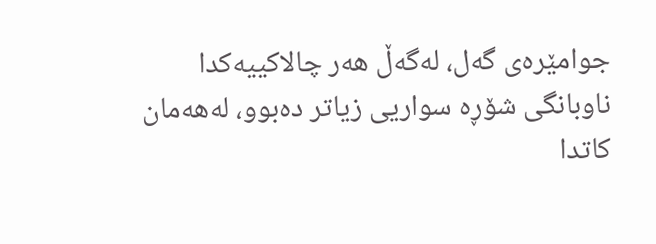جوامێره‌ی گه‌ل، له‌گه‌ڵ هه‌ر چالاكییه‌كدا ناوبانگی شۆڕه‌ سواریی زیاتر ده‌بوو، له‌هه‌مان كاتدا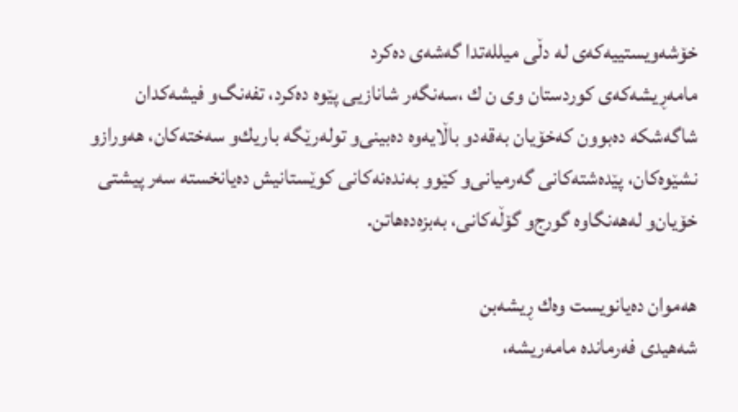خۆشه‌ویستییه‌كه‌ی له‌ دڵی میلله‌تدا گه‌شه‌ی ده‌كرد
مامه‌ڕیشه‌كه‌ی كوردستان وی ن ك ،سه‌نگه‌ر شانازیی پێوه‌ ده‌كرد، تفه‌نگ‌و فیشه‌كدان شاگه‌شكه‌ ده‌بوون كه‌خۆیان به‌قه‌دو باڵایه‌وه‌ ده‌بینی‌و توله‌رێگه‌ باریك‌و سه‌خته‌كان، هه‌ورازو نشێوه‌كان، پێده‌شته‌كانی گه‌رمیانی‌و كێو‌و به‌نده‌نه‌كانی كوێستانیش ده‌یانخسته‌ سه‌ر پیشتی خۆیان‌و له‌هه‌نگاوه‌ گورج‌و گۆڵه‌كانی، به‌بزه‌ده‌هاتن.

هه‌موان ده‌یانویست وه‌ك ڕیشه‌بن
شه‌هیدی فه‌رمانده‌ مامه‌ریشه‌،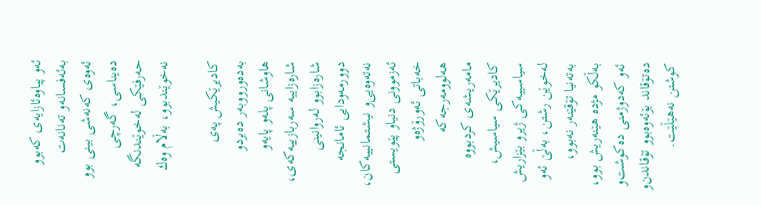ئه‌و پیاوه‌ئازایه‌ی كه‌بوو به‌ئه‌فسانه‌و ته‌نانه‌ت  ئه‌وه‌ی كه‌نه‌شی بینی بوو ده‌یناسی، گه‌رچی حه‌رفێكی له‌خوێندنگه‌ نه‌خوێندبوو، به‌ڵام وه‌ك

كادیرێكیش په‌ی به‌ده‌ورووبه‌ر ده‌بردو هاوشانی پله‌و پایه‌و شاره‌زاییه‌ سه‌ربازییه‌كه‌ی، شاره‌زابوو له‌روانینی دوورمه‌ودایی ئامانجه‌ نه‌ته‌وه‌یی‌و نیشتمانییه‌كان، ئه‌زموونی دنیاو پێویستی خه‌باتی ئه‌ورۆژه‌و هه‌لوومه‌رجه‌كه‌ مامه‌ریشه‌ی كردبووه‌ كادیرێكی سیاسیش، سیاسییه‌كی ژیرو بێزاریش له‌خوێن رشتن، به‌ڵێ ئه‌و به‌ته‌نیا تۆقێنه‌ر نه‌بوو، به‌ڵكو مژده‌ هێنه‌ریش بوو، ئه‌و كه‌دوژمنی ده‌كوشت‌و ده‌تۆقاند بۆئه‌وه‌بوو تۆقاندن‌و كوشتن نه‌هێڵێت.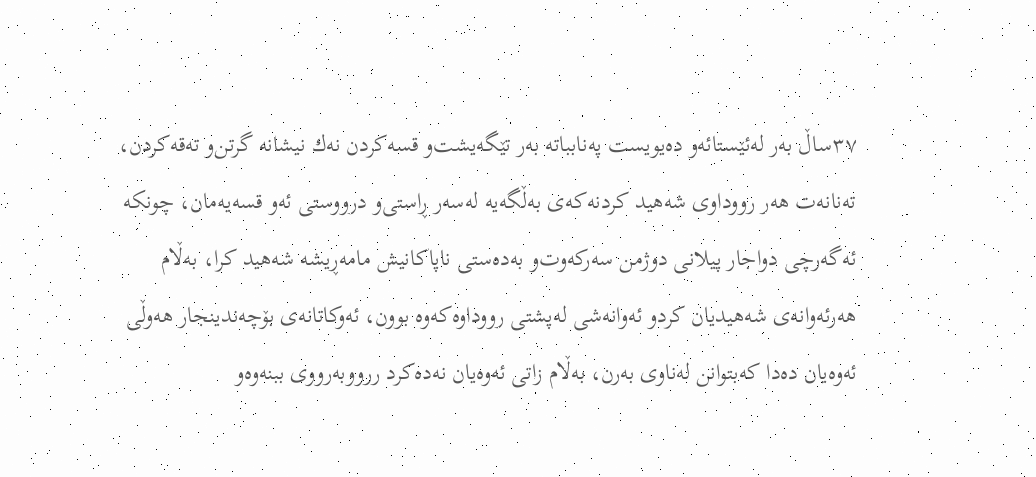٣٧ساڵ به‌ر له‌ئێستائه‌و ده‌یویست په‌نابباته‌ به‌ر تێگه‌یشت‌و قسه‌كردن نه‌ك نیشانه‌ گرتن‌و ته‌قه‌كردن، ته‌نانه‌ت هه‌ر رووداوی شه‌هید كردنه‌كه‌ی به‌ڵگه‌یه‌ له‌سه‌ر ڕاستی‌و درووستی ئه‌و قسه‌یه‌مان، چونكه‌ ئه‌گه‌رچی دواجار پیلانی دوژمن سه‌ركه‌وت‌و به‌ده‌ستی ناپاكانیش مامه‌ڕیشه‌ شه‌هید كرا، به‌ڵام هه‌رئه‌وانه‌ی شه‌هیدیان كردو ئه‌وانه‌شی له‌پشتی رووداوه‌كه‌وه‌ بوون، ئه‌وكاتانه‌ی بۆچه‌ندینجار هه‌وڵی ئه‌وه‌یان ده‌دا كه‌بتوانن له‌ناوی به‌رن، به‌ڵام زاتی ئه‌وه‌یان نه‌ده‌كرد ررووبه‌رووی ببنه‌وه‌و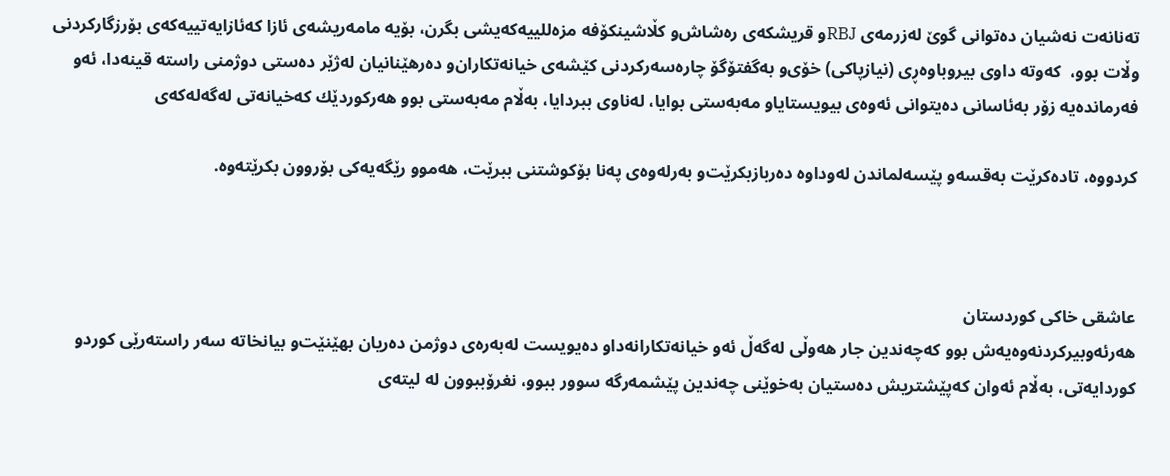ته‌نانه‌ت نه‌شیان ده‌توانی گوێ له‌زرمه‌ی RBJو قریشكه‌ی ره‌شاش‌و كڵاشینكۆفه‌ مزه‌للییه‌كه‌یشی بگرن، بۆیه‌ مامه‌ریشه‌ی ئازا كه‌ئازایه‌تییه‌كه‌ی بۆرزگاركردنی وڵات بوو،  كه‌وته‌ داوی بیروباوه‌ڕی (نیازپاكی) خۆی‌و به‌گفتۆگۆ چاره‌سه‌ركردنی كێشه‌ی خیانه‌تكاران‌و ده‌رهێنانیان له‌ژێر ده‌ستی دوژمنی راسته‌ قینه‌دا، ئه‌و فه‌رمانده‌یه‌ زۆر به‌ئاسانی ده‌یتوانی ئه‌وه‌ی بیویستایاو مه‌به‌ستی بوایا، له‌ناوی ببردایا، به‌ڵام مه‌به‌ستی بوو هه‌ركوردێك كه‌خیانه‌تی له‌گه‌له‌كه‌ی

كردووه‌، تاده‌كرێت به‌قسه‌و پێسه‌لماندن له‌وداوه‌ ده‌ربازبكرێت‌و به‌رله‌وه‌ی په‌نا بۆكوشتنی ببرێت، هه‌موو رێگه‌یه‌كی بۆروون بكرێته‌وه‌.



عاشقی خاكی كوردستان
هه‌رئه‌وبیركردنه‌وه‌یه‌ش بوو كه‌چه‌ندین جار هه‌وڵی له‌گه‌ڵ ئه‌و خیانه‌تكارانه‌داو ده‌یویست له‌به‌ره‌ی دوژمن ده‌ریان بهێنێت‌و بیانخاته‌ سه‌ر راسته‌رێی كوردو كوردایه‌تی، به‌ڵام ئه‌وان كه‌پێشتریش ده‌ستیان به‌خوێنی چه‌ندین پێشمه‌رگه‌ سوور ببوو، نغرۆببوون له‌ لیته‌ی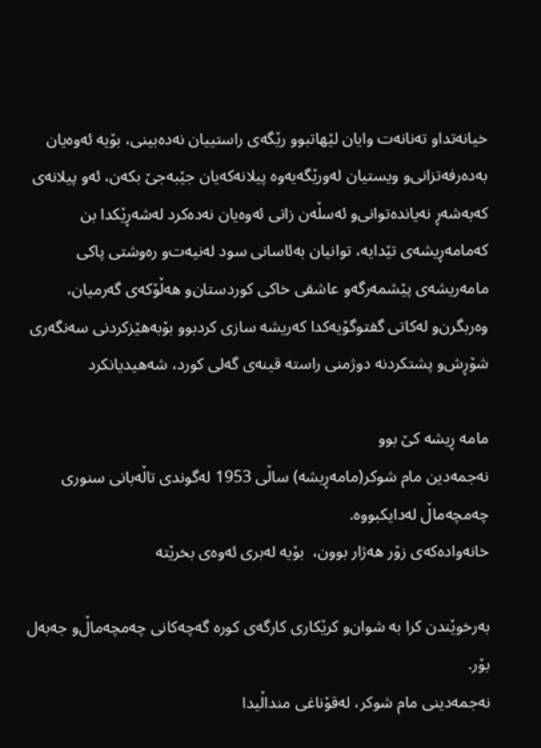خیانه‌تداو ته‌نانه‌ت وایان لێهاتبوو رێگه‌ی راستییان نه‌ده‌بینی، بۆیه‌ ئه‌وه‌یان به‌ده‌رفه‌تزانی‌و ویستیان له‌ورێگه‌یه‌وه‌ پیلانه‌كه‌یان جێبه‌جێ بكه‌ن، ئه‌و پیلانه‌ی كه‌به‌شه‌ڕ نه‌یانده‌توانی‌و ئه‌سڵه‌ن زاتی ئه‌وه‌یان نه‌ده‌كرد له‌شه‌ڕێكدا بن كه‌مامه‌ڕیشه‌ی تێدایه‌، توانیان به‌ئاسانی سود له‌نیه‌ت‌و ره‌وشتی پاكی مامه‌ریشه‌ی پێشمه‌رگه‌و عاشقی خاكی كوردستان‌و هه‌ڵۆكه‌ی گه‌رمیان، وه‌ربگرن‌و له‌كاتی گفتوگۆیه‌كدا كه‌ریشه‌ سازی كردبوو بۆبه‌هێزكردنی سه‌نگه‌ری شۆڕش‌و پشتكردنه‌ دوژمنی راسته‌ قینه‌ی گه‌لی كورد، شه‌هیدیانكرد

مامه‌ ڕیشه‌ كێ بوو
نه‌جمه‌دین مام شوكر(مامه‌ڕیشه‌) ساڵی 1953 له‌گوندی تاڵه‌بانی سنوری چه‌مچه‌ماڵ له‌دایكبووه‌.
خانه‌واده‌كه‌ی زۆر هه‌ژار بوون،  بۆیه‌ له‌بری ئه‌وه‌ی بخرێته‌

به‌رخوێندن كرا به‌ شوان‌و كرێكاری كارگه‌ی كوره‌ گه‌چه‌كانی چه‌مچه‌ماڵ‌و جه‌به‌ل بۆر.
نه‌جمه‌دینی مام شوكر، له‌قۆناغی منداڵیدا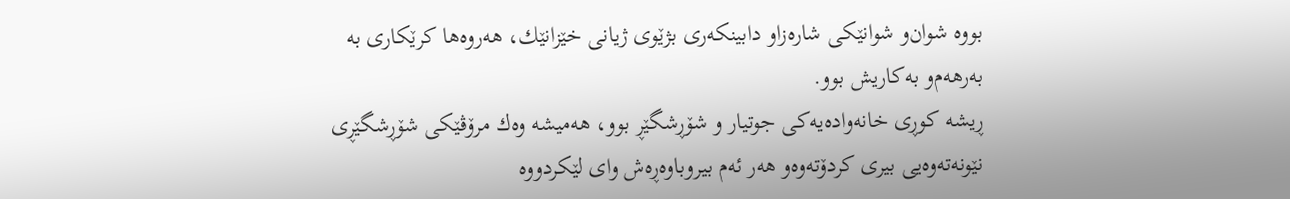بووه‌ شوان‌و شوانێكی شاره‌زاو دابینكه‌ری بژێوی ژیانی خێزانێك، هه‌روه‌ها كرێكاری به‌ به‌رهه‌م‌و به‌كاریش بوو.
ڕیشه‌ كوڕی‌ خانه‌واده‌یه‌كی‌ جوتیار و شۆڕشگێڕ بوو، هه‌میشه‌ وه‌ك مرۆڤێكی‌ شۆڕشگێڕی‌ نێونه‌ته‌وه‌یی‌ بیری‌ كردۆته‌وه‌و هه‌ر ئه‌م بیروباوه‌ڕه‌ش وای‌ لێكردووه‌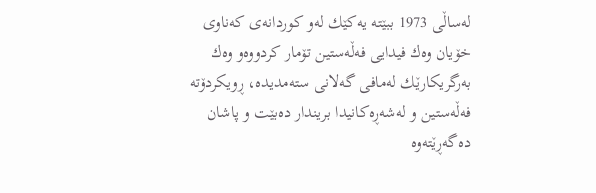له‌ساڵی‌ 1973 ببێته‌ یه‌كێك له‌و كوردانه‌ی‌ كه‌ناوی‌ خۆیان وه‌ك فیدایی‌ فه‌ڵه‌ستین تۆمار كردووه‌و وه‌ك به‌رگریكارێك له‌مافی‌ گه‌لانی‌ سته‌مدیده‌، ڕویكردۆته‌ فه‌ڵه‌ستین و له‌شه‌ڕه‌كانیدا بریندار ده‌بێت و پاشان ده‌گه‌ڕێته‌وه‌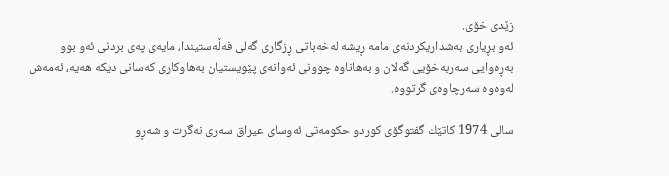زێدی‌ خۆی‌.
ئه‌و بڕیاری‌ به‌شداریكردنه‌ی‌ مامه‌ ڕیشه‌ له‌خه‌باتی‌ ڕزگاری‌ گه‌لی‌ فه‌ڵه‌ستیندا، مایه‌ی‌ په‌ی‌ بردنی‌ ئه‌و بوو به‌ڕه‌وایی‌ سه‌ربه‌خۆیی‌ گه‌لان و به‌هاناوه‌ چوونی‌ ئه‌وانه‌ی‌ پێویستیان به‌هاوكاری‌ كه‌سانی‌ دیكه‌ هه‌یه‌، ئه‌مه‌ش له‌وه‌وه‌ سه‌رچاوه‌ی‌ گرتووه‌.

سالی‌ 1974 كاتێك گفتوگۆی‌ كوردو حكومه‌تی ئه‌وسای عیراق سه‌ری‌ نه‌گرت و شه‌ڕو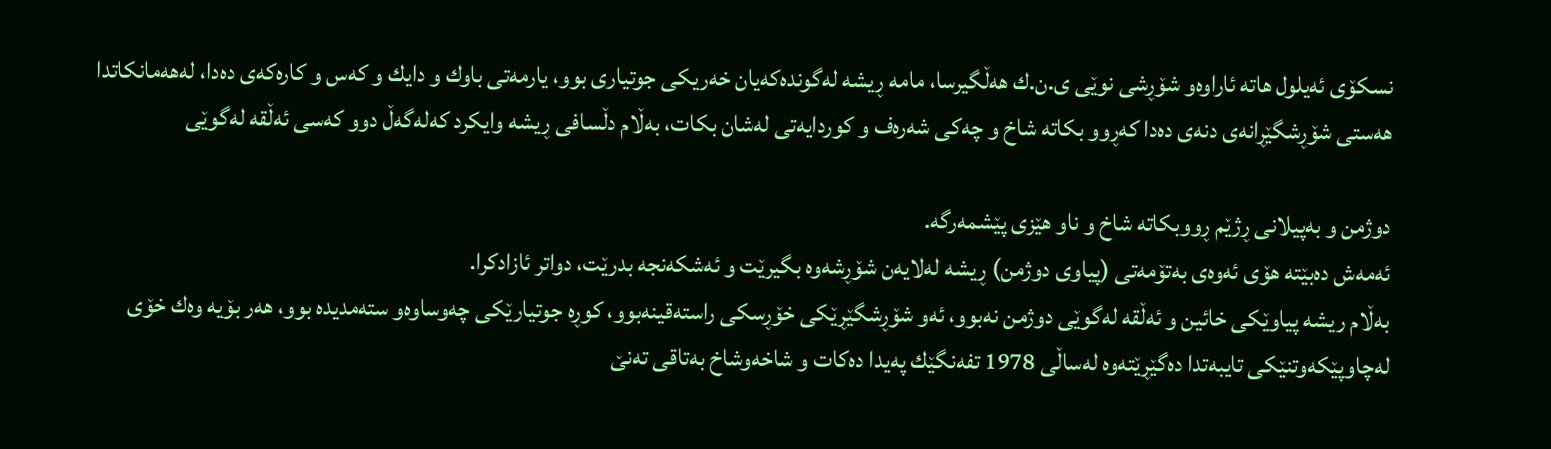نسكۆی‌ ئه‌یلول هاته‌ ئاراوه‌و شۆڕشی‌ نوێی‌ ی‌.ن.ك هه‌ڵگیرسا، مامه‌ ڕیشه‌ له‌گونده‌كه‌یان خه‌ریكی‌ جوتیاری‌ بوو، یارمه‌تی‌ باوك و دایك و كه‌س و كاره‌كه‌ی‌ ده‌دا، له‌هه‌مانكاتدا هه‌ستی‌ شۆڕشگێڕانه‌ی‌ دنه‌ی‌ ده‌دا كه‌ڕوو بكاته‌ شاخ و چه‌كی‌ شه‌ره‌ف و كوردایه‌تی‌ له‌شان بكات، به‌ڵام دڵسافی‌ ڕیشه‌ وایكرد كه‌له‌گه‌ڵ دوو كه‌سی‌ ئه‌ڵقه‌ له‌گوێی‌

دوژمن و به‌پیلانی‌ ڕژێم ڕووبكاته‌ شاخ و ناو هێزی‌ پێشمه‌رگه‌.
ئه‌مه‌ش ده‌بێته‌ هۆی ئه‌وه‌ی به‌تۆمه‌تی‌ (پیاوی‌ دوژمن) ڕیشه‌ له‌لایه‌ن شۆڕشه‌وه‌ بگیرێت و ئه‌شكه‌نجه‌ بدرێت، دواتر ئازادكرا.
به‌ڵام ریشه‌ پیاوێكی‌ خائین و ئه‌ڵقه‌ له‌گوێی‌ دوژمن نه‌بوو، ئه‌و شۆڕشگێڕێكی خۆڕسكی راسته‌قینه‌بوو، كوڕه‌ جوتیارێكی‌ چه‌وساوه‌و سته‌مدیده‌ بوو، هه‌ر بۆیه‌ وه‌ك خۆی‌ له‌چاوپێكه‌وتنێكی‌ تایبه‌تدا ده‌گێڕێته‌وه‌ له‌ساڵی‌ 1978 تفه‌نگێك په‌یدا ده‌كات و شاخه‌وشاخ به‌تاقی‌ ته‌نێ‌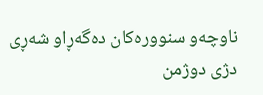ناوچه‌و سنووره‌كان ده‌گه‌ڕاو شه‌ڕی‌ دژی‌ دوژمن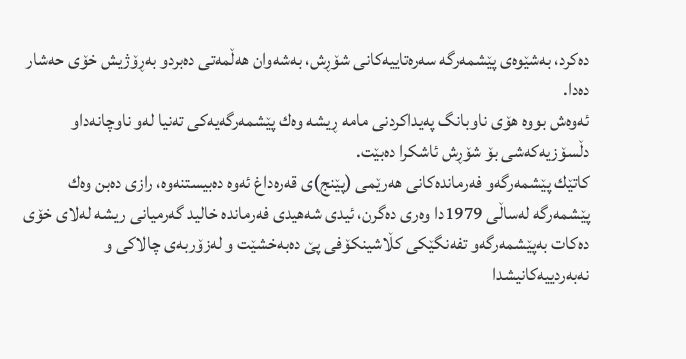ده‌كرد، به‌شێوه‌ی‌ پێشمه‌رگه‌ سه‌ره‌تاییه‌كانی‌ شۆڕش، به‌شه‌وان هه‌ڵمه‌تی‌ ده‌بردو به‌ڕۆژیش خۆی‌ حه‌شار ده‌دا.
ئه‌وه‌ش بووه‌ هۆی‌ ناوبانگ په‌یداكردنی‌ مامه‌ ڕیشه‌ وه‌ك پێشمه‌رگه‌یه‌كی‌ ته‌نیا له‌و ناوچانه‌داو دڵسۆزیه‌كه‌شی‌ بۆ شۆڕش ئاشكرا ده‌بێت.
كاتێك پێشمه‌رگه‌و فه‌رمانده‌كانی هه‌رێمی‌ (پێنج)ی‌ قه‌ره‌داغ ئه‌وه‌ ده‌بیستنه‌وه‌، رازی‌ ده‌بن وه‌ك پێشمه‌رگه‌ له‌ساڵی‌ 1979دا وه‌ری‌ ده‌گرن، ئیدی شه‌هیدی‌ فه‌رمانده‌ خالید گه‌رمیانی‌ ریشه‌ له‌لای خۆی ده‌كات به‌پێشمه‌رگه‌و تفه‌نگێكی‌ كڵاشینكۆفی‌ پێ‌ ده‌به‌خشێت و له‌زۆربه‌ی‌ چالاكی‌ و نه‌به‌ردییه‌كانیشدا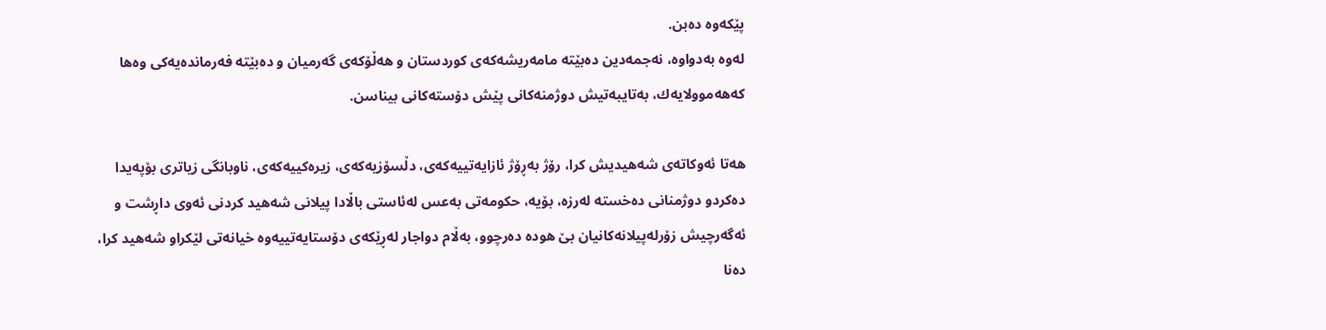پێكه‌وه‌ ده‌بن.
له‌وه‌ به‌دواوه‌، نه‌جمه‌دین ده‌بێته‌ مامه‌ریشه‌كه‌ی كوردستان و هه‌ڵۆكه‌ی گه‌رمیان و ده‌بێته‌ فه‌رمانده‌یه‌كی وه‌ها كه‌هه‌موولایه‌ك، به‌تایبه‌تیش دوژمنه‌كانی پێش دۆسته‌كانی بیناسن.

هه‌تا ئه‌وكاته‌ی شه‌هیدیش كرا، رۆژ به‌ڕۆژ ئازایه‌تییه‌كه‌ی، دڵسۆزیه‌كه‌ی، زیره‌كییه‌كه‌ی، ناوبانگی زیاتری بۆپه‌یدا ده‌كردو دوژمنانی ده‌خسته‌ له‌رزه‌، بۆیه‌، حكومه‌تی به‌عس له‌ئاستی باڵادا پیلانی شه‌هید كردنی ئه‌وی داڕشت و ئه‌گه‌رچیش زۆرله‌پیلانه‌كانیان بێ هوده‌ ده‌رچوو، به‌ڵام دواجار له‌ڕێكه‌ی دۆستایه‌تییه‌وه‌ خیانه‌تی لێكراو شه‌هید كرا، ده‌نا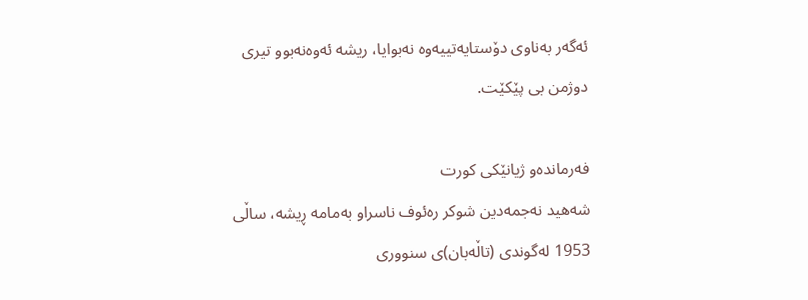ئه‌گه‌ر به‌ناوی دۆستایه‌تییه‌وه‌ نه‌بوایا، ریشه‌ ئه‌وه‌نه‌بوو تیری دوژمن بی پێكێت.

فه‌رمانده‌و ژیانێكی كورت
شه‌هید نه‌جمه‌دین شوكر ره‌ئوف ناسراو به‌مامه‌ ڕیشه‌، ساڵی‌ 1953 له‌گوندی‌ (تاڵه‌بان)ی‌ سنووری‌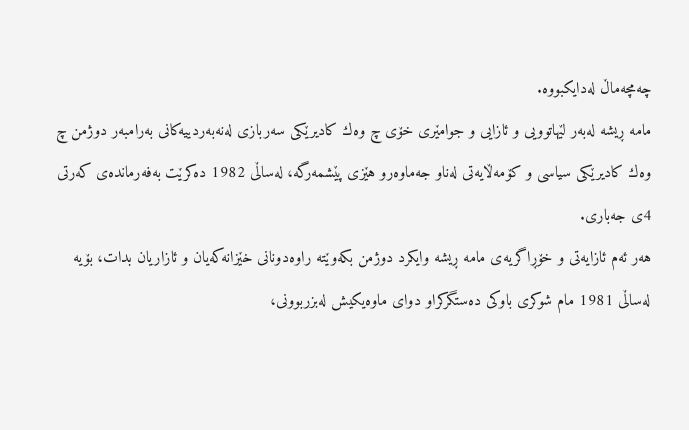چه‌مچه‌ماڵ له‌دایكبووه‌.
مامه‌ ڕیشه‌ له‌به‌ر لێهاتوویی‌ و ئازایی‌ و جوامێری‌ خۆی‌ چ وه‌ك كادیرێكی‌ سه‌ربازی‌ له‌نه‌به‌ردییه‌كانی‌ به‌رامبه‌ر دوژمن چ وه‌ك كادیرێكی‌ سیاسی‌ و كۆمه‌ڵایه‌تی‌ له‌ناو جه‌ماوه‌رو هێزی‌ پێشمه‌رگه‌، له‌ساڵی‌ 1982 ده‌كرێت به‌فه‌رمانده‌ی‌ كه‌رتی‌ 4ی‌ جه‌باری‌.
هه‌ر ئه‌م ئازایه‌تی‌ و خۆڕاگریه‌ی‌ مامه‌ ڕیشه‌ وایكرد دوژمن بكه‌وێته‌ راوه‌دونانی‌ خێزانه‌كه‌یان و ئازاریان بدات، بۆیه‌ له‌ساڵی‌ 1981 مام شوكری‌ باوكی‌ ده‌ستگركراو دوای ماوه‌یكیش له‌بزربوونی،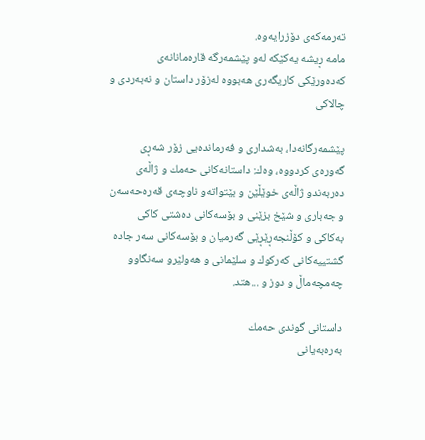ته‌رمه‌كه‌ی دۆزرایه‌وه‌.
مامه‌ ڕیشه‌ یه‌كێكه‌ له‌و پێشمه‌رگه‌ قاره‌مانانه‌ی‌ كه‌ده‌ورێكی‌ كاریگه‌ری‌ هه‌بووه‌ له‌زۆر داستان و نه‌به‌ردی و چالاكی

پێشمه‌رگانه‌دا، به‌شداری و فه‌رمانده‌یی زۆر شه‌ڕی گه‌وره‌ی كردووه‌، وه‌ك: داستانه‌كانی‌ حه‌مك و ژاڵه‌ی‌ ده‌ربه‌ندو ژاڵه‌ی‌ خوێڵێن و بێتواته‌و ناوچه‌ی‌ قه‌ره‌حه‌سه‌ن و جه‌باری‌ و شێخ بزێنی‌ و بۆسه‌كانی‌ ده‌شتی‌ كاكی‌ به‌كاكی‌ و كۆڵنجه‌ڕێڕێی‌ گه‌رمیان و بۆسه‌كانی‌ سه‌ر جاده‌ گشتییه‌كانی‌ كه‌ركوك و سلێمانی‌ و هه‌ولێرو سه‌نگاوو چه‌مچه‌ماڵ و دوز و ...هتد.

داستانی گوندی حه‌مك
به‌ره‌به‌یانی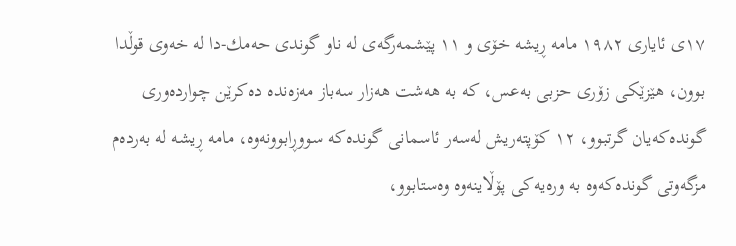١٧ی ئایاری ١٩٨٢ مامه‌ ڕیشه‌ خۆی و ١١ پێشمه‌رگه‌ی له‌ ناو گوندی حه‌مك-دا له‌ خه‌وی قوڵدا بوون، هێزێكی زۆری حزبی به‌عس، كه‌ به‌ هه‌شت هه‌زار سه‌باز مه‌زه‌نده‌ ده‌كرێن چوارده‌وری گونده‌كه‌یان گرتبوو، ١٢ كۆپته‌ریش له‌سه‌ر ئاسمانی گونده‌كه‌ سووڕابوونه‌وه‌، مامه‌ ڕیشه‌ له‌ به‌رده‌م مزگه‌وتی گونده‌كه‌وه‌ به‌ وره‌یه‌كی پۆڵاینه‌وه‌ وه‌ستابوو،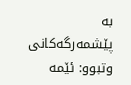به‌ پێشمه‌رگه‌كانی وتبوو: ئێمه‌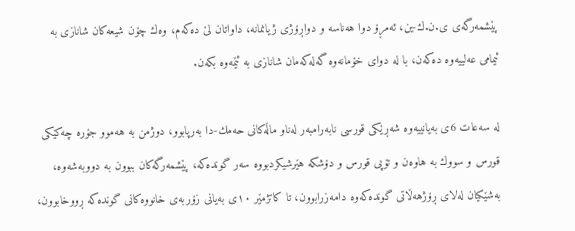پێشمه‌رگه‌ی ی.ن.ك-ین، ئه‌مڕۆ دوا هه‌ناسه‌ و دواڕۆژی ژیانمانه‌، داواتان لێ ده‌كه‌م، وه‌ك چۆن شیعه‌كان شانازی به‌ ئیمامی عه‌لییه‌وه‌ ده‌كه‌ن، با له‌ دوای خۆمانه‌وه‌ گه‌له‌كه‌مان شانازی به‌ ئێمه‌وه‌ بكه‌ن.

له‌ سه‌عات 6ی به‌یانییه‌وه‌ شه‌ڕێكی قورسی نابه‌رامبه‌ر له‌ناو ماڵه‌كانی حه‌مك-دا به‌رپابوو، دوژمن به‌ هه‌موو جۆره‌ چه‌كێكی قورس و سووك به‌ هاوه‌ن و تۆپی قورس و دۆشكه‌ هێرشیكردبووه‌ سه‌ر گونده‌كه‌، پێشمه‌رگه‌كان ببوون به‌ دووبه‌شه‌وه‌، به‌شێكیان له‌لای ڕۆژهه‌ڵاتی گونده‌كه‌وه‌ دامه‌زرابوون، تا كاتژمێر ١٠ی به‌یانی زۆربه‌ی خانووه‌كانی گونده‌كه‌ ڕووخابوون،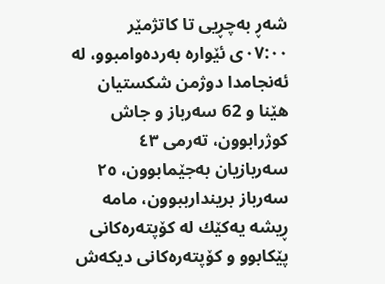شه‌ڕ به‌چڕیی تا كاتژمێر ٠٧:٠٠ی ئێواره‌ به‌رده‌وامبوو، له‌ ئه‌نجامدا دوژمن شكستیان هێنا و 62 سه‌رباز و جاش كوژرابوون، ته‌رمی ٤٣ سه‌ربازیان به‌جێمابوون، ٢٥ سه‌رباز بریندارببوون، مامه‌ ڕیشه‌ یه‌كێك له‌ كۆپته‌ره‌كانی پێكابوو و كۆپته‌ره‌كانی دیكه‌ش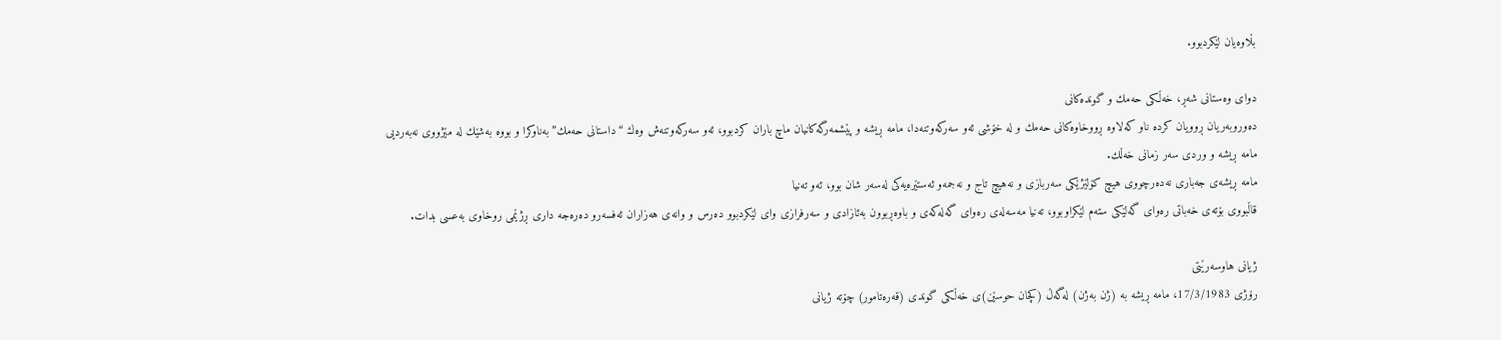بڵاوه‌یان لێكردبوو.

دوای وه‌ستانی شه‌ڕ، خه‌ڵكی حه‌مك و گونده‌كانی
ده‌وروبه‌ریان ڕوویان كرده‌ ناو كه‌لاوه‌ ڕووخاوه‌كانی حه‌مك و له‌ خۆشی ئه‌و سه‌ركه‌وتنه‌دا، مامه‌ ڕیشه‌ و پێشمه‌رگه‌كانیان ماچ باران كردبوو، ئه‌و سه‌ركه‌وتنه‌ش وه‌ك “داستانی حه‌مك” به‌ناوكرا و بووه‌ به‌شێك له‌ مێژووی نه‌به‌ردیی مامه‌ ڕیشه‌ و وردی سه‌ر زمانی خه‌ڵك.
مامه‌ ڕیشه‌ی‌ جه‌باری‌ نه‌ده‌رچووی‌ هیچ كۆلێژێكی‌ سه‌ربازی‌ و نه‌هیچ تاج و نه‌جمه‌و ئه‌ستێره‌یه‌كی‌ له‌سه‌ر شان بوو، ئه‌و ته‌نیا
قاڵبووی‌ بۆته‌ی‌ خه‌باتی‌ ره‌وای‌ گه‌لێكی‌ سته‌م لێكراوبوو، ته‌نیا مه‌سه‌له‌ی‌ ره‌وای‌ گه‌له‌كه‌ی‌ و باوه‌ڕبوون به‌ئازادی‌ و سه‌رفرازی‌ وای‌ لێكردبوو ده‌رس و وانه‌ی‌ هه‌زاران ئه‌فسه‌رو ده‌ره‌جه‌ داری‌ ڕژێمی‌ روخاوی‌ به‌عسی‌ بدات.

ژیانی هاوسه‌رێتی
رۆژی 17/3/1983، مامه‌ ڕیشه‌ به‌ (ژن به‌ژن) له‌گه‌ڵ (كچان حوسێن)ی خه‌ڵكی‌ گوندی‌ (قه‌ره‌تامور) چۆته‌ ژیانی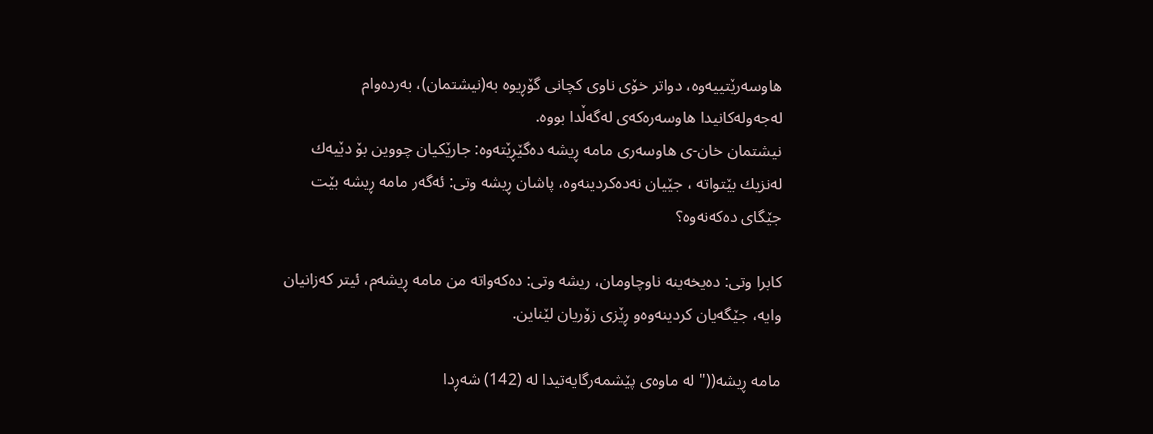هاوسه‌رێتییه‌وه‌، دواتر خۆی ناوی كچانی گۆڕیوه‌ به‌(نیشتمان)، به‌رده‌وام له‌جه‌وله‌كانیدا هاوسه‌ره‌كه‌ی له‌گه‌ڵدا بووه‌.
نیشتمان خان-ی‌ هاوسه‌ری مامه‌ ڕیشه‌ ده‌گێڕێته‌وه‌: جارێكیان چووین بۆ دێیه‌ك له‌نزیك بێتواته‌ ، جێیان نه‌ده‌كردینه‌وه‌، پاشان ڕیشه‌ وتی‌: ئه‌گه‌ر مامه‌ ڕیشه‌ بێت جێگای‌ ده‌كه‌نه‌وه‌؟

كابرا وتی‌: ده‌یخه‌ینه‌ ناوچاومان، ریشه‌ وتی‌: ده‌كه‌واته‌ من مامه‌ ڕیشه‌م، ئیتر كه‌زانیان وایه‌، جێگه‌یان كردینه‌وه‌و ڕێزی‌ زۆریان لێناین.

مامه‌ ڕیشه‌(("له‌ ماوه‌ی پێشمه‌رگایه‌تیدا له‌ (142) شه‌ڕدا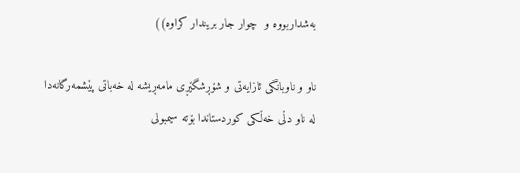به‌شداربووه‌ و  چوار جار بریندار كراوه‌))

ناو و ناوبانگی ئازایه‌تی و شۆڕشگێڕی مامه‌ڕیشه‌ له‌ خه‌باتی پێشمه‌رگانه‌دا له‌ ناو دڵی خه‌ڵكی كوردستاندا بۆته‌ سیمبولی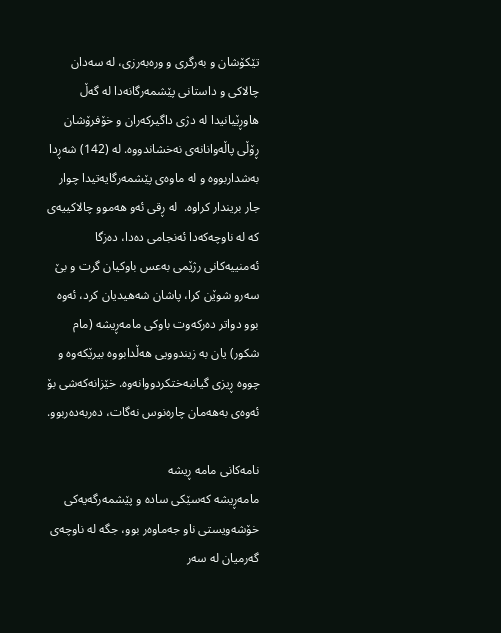تێكۆشان و به‌رگری و وره‌به‌رزی، له‌ سه‌دان چالاكی و داستانی پێشمه‌رگانه‌دا له‌ گه‌ڵ هاوڕێیانیدا له‌ دژی داگیركه‌ران و خۆفرۆشان ڕۆڵی پاڵه‌وانانه‌ی نه‌خشاندووه‌. له‌ (142) شه‌ڕدا به‌شداربووه‌ و له‌ ماوه‌ی پێشمه‌رگایه‌تیدا چوار جار بریندار كراوه‌.  له‌ ڕقی ئه‌و هه‌موو چالاكییه‌ی كه‌ له‌ ناوچه‌كه‌دا ئه‌نجامی ده‌دا، ده‌زگا ئه‌منییه‌كانی رژێمی به‌عس باوكیان گرت و بێ سه‌رو شوێن كرا، پاشان شه‌هیدیان كرد، ئه‌وه‌ بوو دواتر ده‌ركه‌وت باوكی مامه‌ڕیشه‌ (مام شكور) یان به‌ زیندوویی هه‌ڵدابووه‌ بیرێكه‌وه‌ و چووه‌ ڕیزی گیانبه‌ختكردووانه‌وه‌. خێزانه‌كه‌شی بۆ ئه‌وه‌ی به‌هه‌مان چاره‌نوس نه‌گات، ده‌ربه‌ده‌ربوو.

نامه‌كانی مامه‌ ڕیشه‌
مامه‌ڕیشه‌ كه‌سێكی ساده‌ و پێشمه‌رگه‌یه‌كی خۆشه‌ویستی ناو جه‌ماوه‌ر بوو، جگه‌ له‌ ناوچه‌ی گه‌رمیان له‌ سه‌ر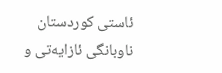ئاستی كوردستان ناوبانگی ئازایه‌تی و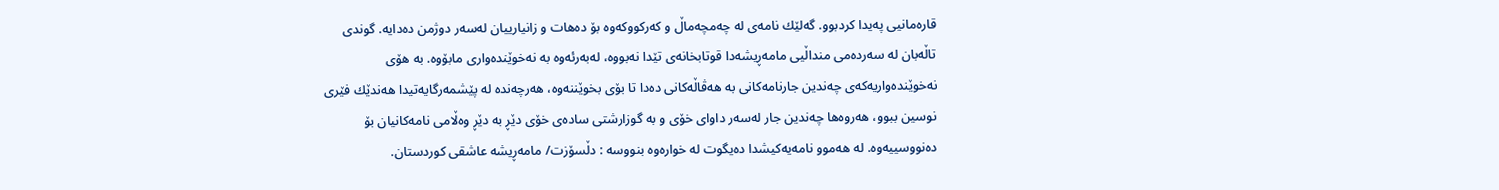قاره‌مانیی په‌یدا كردبوو. گه‌لێك نامه‌ی له‌ چه‌مچه‌ماڵ و كه‌ركووكه‌وه‌ بۆ ده‌هات و زانیارییان له‌سه‌ر دوژمن ده‌دایه‌. گوندی تاڵه‌بان له‌ سه‌رده‌می منداڵیی مامه‌ڕیشه‌دا قوتابخانه‌ی تێدا نه‌بووه‌، له‌به‌رئه‌وه‌ به‌ نه‌خوێنده‌واری مابۆوه‌. به‌ هۆی نه‌خوێنده‌واریه‌كه‌ی چه‌ندین جارنامه‌كانی به‌ هه‌ڤاڵه‌كانی ده‌دا تا بۆی بخوێننه‌وه‌، هه‌رچه‌نده‌ له‌ پێشمه‌رگایه‌تیدا هه‌ندێك فێری نوسین ببوو، هه‌روه‌ها چه‌ندین جار له‌سه‌ر داوای خۆی و به‌ گوزارشتی ساده‌ی خۆی دێڕ به‌ دێڕ وه‌ڵامی نامه‌كانیان بۆ ده‌نووسییه‌وه‌. له‌ هه‌موو نامه‌یه‌كیشدا ده‌یگوت له‌ خواره‌وه‌ بنووسه‌ : دڵسۆزت/ مامه‌ڕیشه‌ عاشقی كوردستان.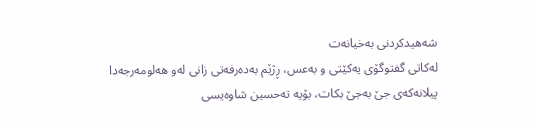شه‌هیدكردنی به‌خیانه‌ت
له‌كاتی‌ گفتوگۆی‌ یه‌كێتی‌ و به‌عس، ڕژێم به‌ده‌رفه‌تی‌ زانی‌ له‌و هه‌لومه‌رجه‌دا پیلانه‌كه‌ی‌ جێ‌ به‌جێ بكات، بۆیه‌ ته‌حسین شاوه‌یسی‌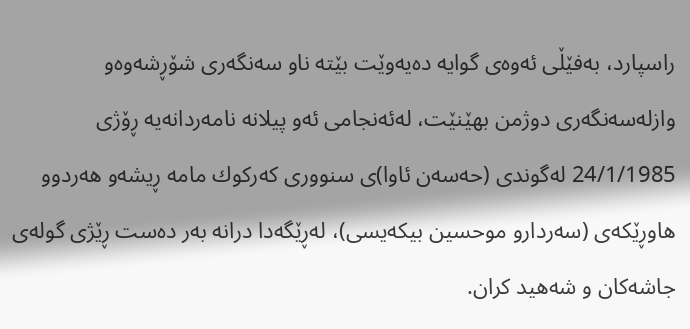راسپارد، به‌فێڵی‌ ئه‌وه‌ی‌ گوایه‌ ده‌یه‌وێت بێته‌ ناو سه‌نگه‌ری‌ شۆڕشه‌وه‌و وازله‌سه‌نگه‌ری‌ دوژمن بهێنێت، له‌ئه‌نجامی‌ ئه‌و پیلانه‌ نامه‌ردانه‌یه‌ ڕۆژی‌ 24/1/1985 له‌گوندی‌ (حه‌سه‌ن ئاوا)ی‌ سنووری‌ كه‌ركوك مامه‌ ڕیشه‌و هه‌ردوو هاوڕێكه‌ی‌ (سه‌ردارو موحسین بیكه‌یسی)، له‌ڕێگه‌دا درانه‌ به‌ر ده‌ست ڕێژی گوله‌ی جاشه‌كان و شه‌هید كران.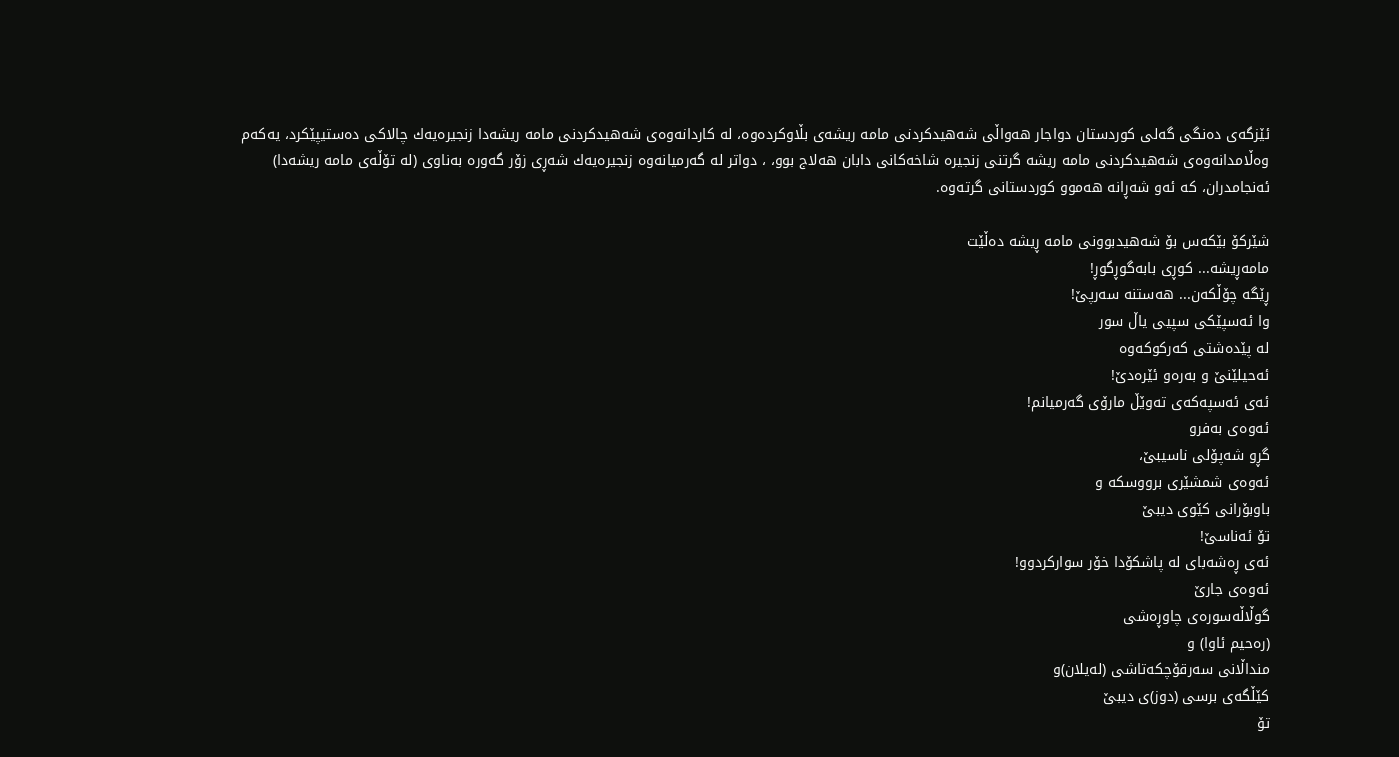ئێزگه‌ی ده‌نگی گه‌لی كوردستان دواجار هه‌واڵی شه‌هیدكردنی مامه‌ ریشه‌ی بڵاوكرده‌وه‌، له‌ كاردانه‌وه‌ی شه‌هیدكردنی مامه‌ ریشه‌دا زنجیره‌یه‌ك چالاكی ده‌ستیپێكرد، یه‌كه‌م وه‌ڵامدانه‌وه‌ی شه‌هیدكردنی مامه‌ ریشه‌ گرتنی زنجیره‌ شاخه‌كانی دابان هه‌لاج بوو، ، دواتر له‌ گه‌رمیانه‌وه‌ زنجیره‌یه‌ك شه‌ڕی زۆر گه‌وره‌ به‌ناوی (له‌ تۆڵه‌ی مامه‌ ریشه‌دا) ئه‌نجامدران، كه‌ ئه‌و شه‌ڕانه‌ هه‌موو كوردستانی گرته‌وه‌.

شێركۆ بێكه‌س بۆ شه‌هیدبوونی مامه‌ ڕیشه‌ ده‌ڵێت
مامه‌ڕیشه‌... كوڕی بابه‌گوڕگوڕ!
ڕێگه‌ چۆڵكه‌ن... هه‌ستنه‌ سه‌رپێ!
وا ئه‌سپێكی سپیی یاڵ سور
له‌ پێده‌شتی كه‌ركوكه‌وه‌
ئه‌حیلێنێ و به‌ره‌و ئێره‌دێ!
ئه‌ی ئه‌سپه‌كه‌ی ته‌وێڵ مارۆی گه‌رمیانم!
ئه‌وه‌ی به‌فرو
گڕو شه‌پۆلی ناسیبێ،
ئه‌وه‌ی شمشێری برووسكه‌ و
باوبۆرانی كێوی دیبێ
تۆ ئه‌ناسێ!
ئه‌ی ڕه‌شه‌بای له‌ پاشكۆدا خۆر سواركردوو!
ئه‌وه‌ی جارێ
گوڵاڵه‌سوره‌ی چاوڕه‌شی
(ره‌حیم ئاوا) و
منداڵانی سه‌رقۆچكه‌تاشی (له‌یلان)و
كێڵگه‌ی برسی (دوز)ی دیبێ
تۆ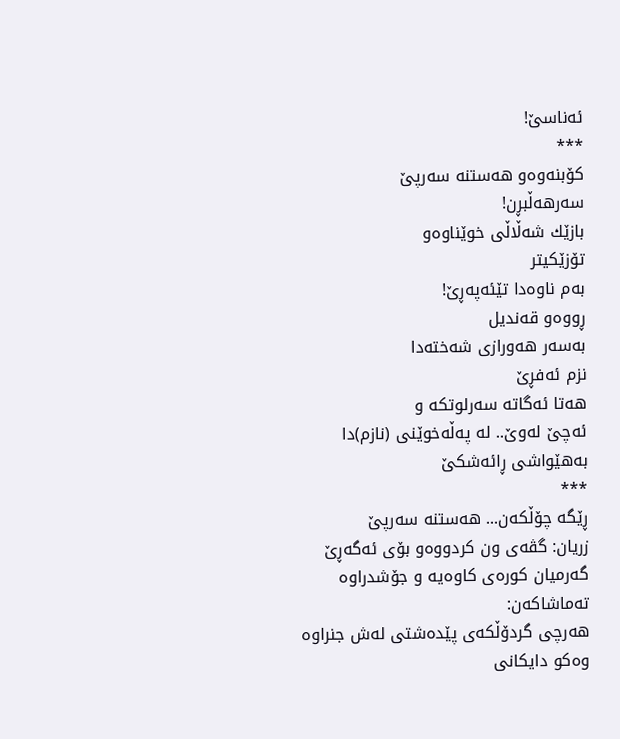ئه‌ناسێ!
***
كۆبنه‌وه‌و هه‌ستنه‌ سه‌رپێ
سه‌رهه‌ڵبڕن!
بازێك شه‌ڵاڵی خوێناوه‌و
تۆزێكیتر
به‌م ناوه‌دا تێئه‌په‌ڕێ!
ڕووه‌و قه‌ندیل
به‌سه‌ر هه‌ورازی شه‌خته‌دا
نزم ئه‌فڕێ
هه‌تا ئه‌گاته‌ سه‌رلوتكه‌ و
ئه‌چێ له‌وێ.. له‌ په‌ڵه‌خوێنی (نازم)دا
به‌هێواشی ڕائه‌شكێ
***
ڕێگه‌ چۆڵكه‌ن... هه‌ستنه‌ سه‌رپێ
زریان: گڤه‌ی ون كردووه‌و بۆی ئه‌گه‌ڕێ
گه‌رمیان كوره‌ی كاوه‌یه‌ و جۆشدراوه‌
ته‌ماشاكه‌ن:
هه‌رچی گردۆڵكه‌ی پێده‌شتی له‌ش جنراوه‌
وه‌كو دایكانی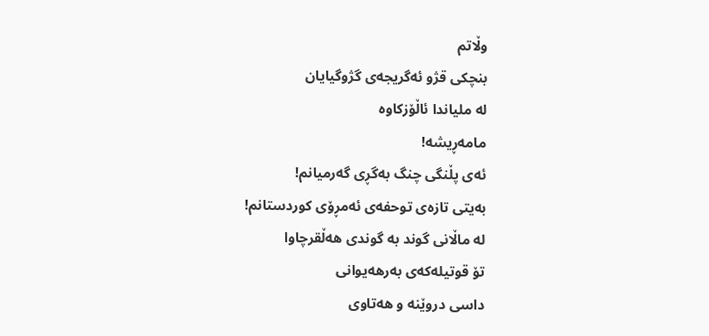وڵاتم
بنچكی قژو ئه‌گریجه‌ی گژوگیایان
له‌ ملیاندا ئاڵۆزكاوه‌
مامه‌ڕیشه‌!
ئه‌ی پڵنگی چنگ به‌گڕی گه‌رمیانم!
به‌یتی تازه‌ی توحفه‌ی ئه‌مڕۆی كوردستانم!
له‌ ماڵانی گوند به‌ گوندی هه‌ڵقرچاوا
تۆ قوتیله‌كه‌ی به‌رهه‌یوانی
داسی دروێنه‌ و هه‌تاوی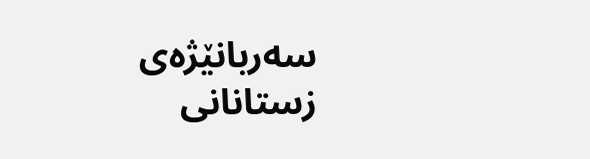سه‌ربانێژه‌ی زستانانی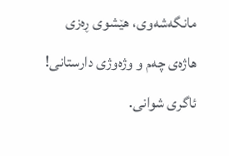مانگه‌شه‌وی، هێشوی ڕه‌زی
هاژه‌ی چه‌م و وژه‌وژی دارستانی!
ئاگری شوانی.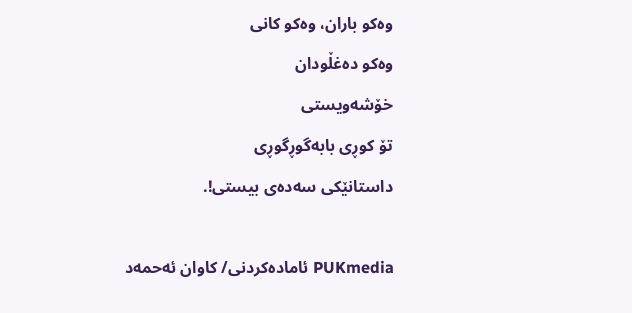وه‌كو باران، وه‌كو كانی
وه‌كو ده‌غڵودان
خۆشه‌ویستی
تۆ كوڕی بابه‌گوڕگوڕی
داستانێكی سه‌ده‌ی بیستی!.

PUKmedia ئاماده‌كردنی/ كاوان ئه‌حمه‌د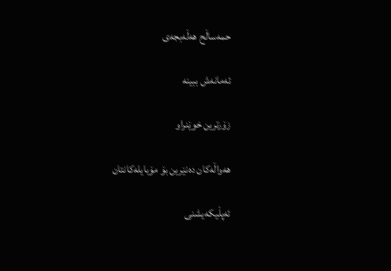حمه‌ساڵح هه‌ڵه‌بجه‌ی

ئەمانەش ببینە

زۆرترین خوێنراو

هەواڵەکان دەنێرین بۆ مۆبایلەکانتان

ئەپڵیکەیشنی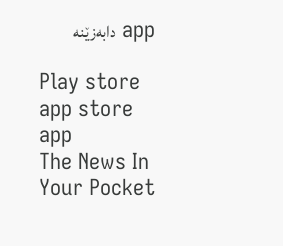app دابەزێنە

Play store app store app
The News In Your Pocket